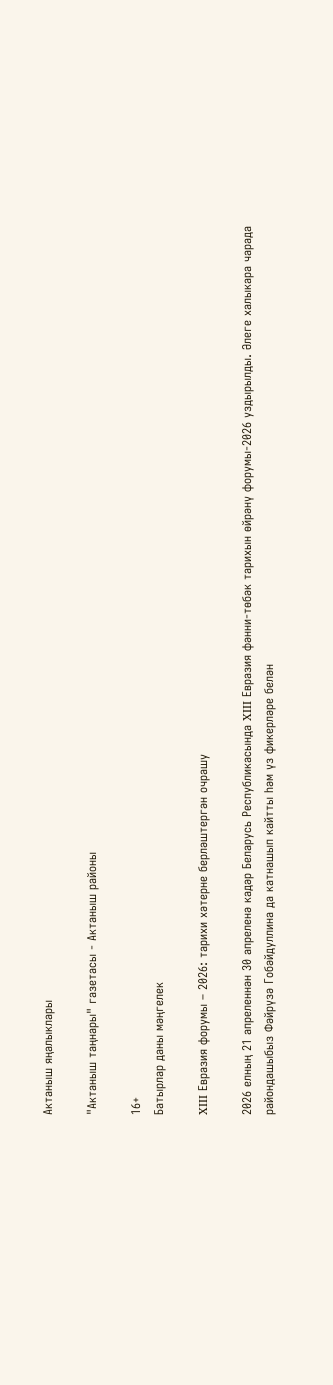Актаныш яңалыклары

"Актаныш таңнары" газетасы - Актаныш районы

16+
Батырлар даны мәңгелек

XIII Евразия форумы – 2026: тарихи хәтерне берләштергән очрашу

2026 елның 21 апреленнән 30 апреленә кадәр Беларусь Республикасында XIII Евразия фәнни-төбәк тарихын өйрәнү форумы-2026 уздырылды. Әлеге халыкара чарада райондашыбыз Фәйрүзә Гобәйдуллина да катнашып кайтты һәм үз фикерләре белән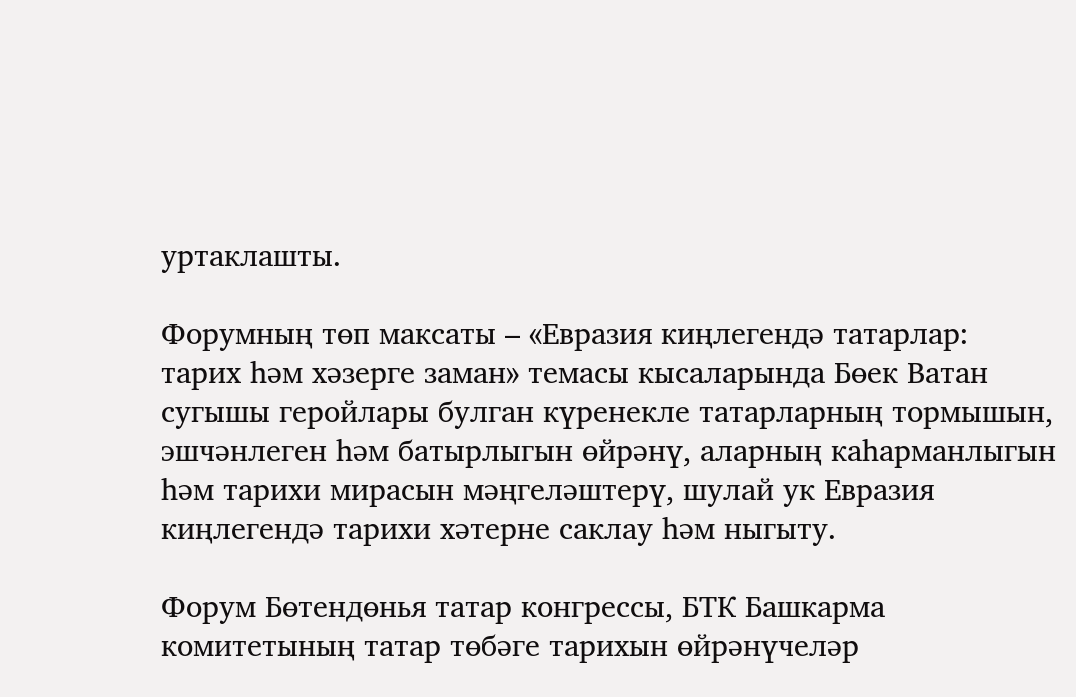уртаклашты.

Форумның төп максаты – «Евразия киңлегендә татарлар: тарих һәм хәзерге заман» темасы кысаларында Бөек Ватан сугышы геройлары булган күренекле татарларның тормышын, эшчәнлеген һәм батырлыгын өйрәнү, аларның каһарманлыгын һәм тарихи мирасын мәңгеләштерү, шулай ук Евразия киңлегендә тарихи хәтерне саклау һәм ныгыту.

Форум Бөтендөнья татар конгрессы, БТК Башкарма комитетының татар төбәге тарихын өйрәнүчеләр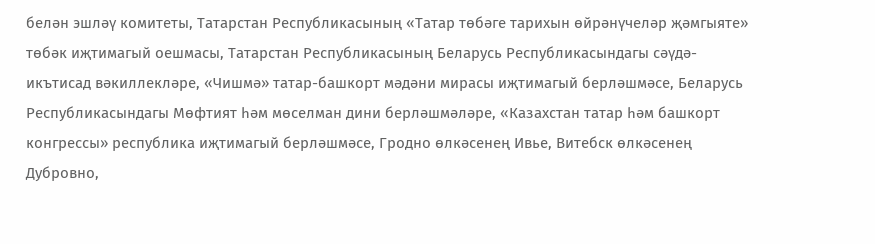белән эшләү комитеты, Татарстан Республикасының «Татар төбәге тарихын өйрәнүчеләр җәмгыяте» төбәк иҗтимагый оешмасы, Татарстан Республикасының Беларусь Республикасындагы сәүдә-икътисад вәкиллекләре, «Чишмә» татар-башкорт мәдәни мирасы иҗтимагый берләшмәсе, Беларусь Республикасындагы Мөфтият һәм мөселман дини берләшмәләре, «Казахстан татар һәм башкорт конгрессы» республика иҗтимагый берләшмәсе, Гродно өлкәсенең Ивье, Витебск өлкәсенең Дубровно,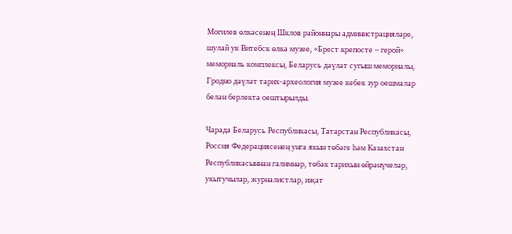Могилев өлкәсенең Шклов районнары администрацияләре, шулай ук Витебск өлкә музее, «Брест крепосте – герой» мемориаль комплексы, Беларусь дәүләт сугыш мемориалы, Гродно дәүләт тарих-археология музее кебек зур оешмалар белән берлектә оештырылды.

Чарада Беларусь Республикасы, Татарстан Республикасы, Россия Федерациясенең унга якын төбәге һәм Казахстан Республикасыннан галимнәр, төбәк тарихын өйрәнүчеләр, укытучылар, журналистлар, иҗат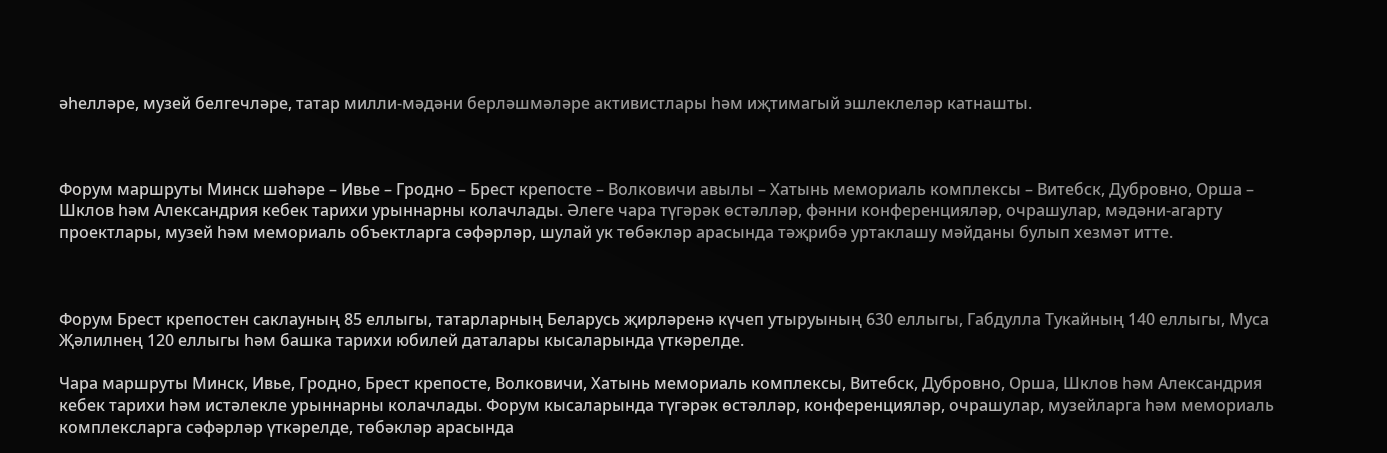әһелләре, музей белгечләре, татар милли-мәдәни берләшмәләре активистлары һәм иҗтимагый эшлеклеләр катнашты.



Форум маршруты Минск шәһәре – Ивье – Гродно – Брест крепосте – Волковичи авылы – Хатынь мемориаль комплексы – Витебск, Дубровно, Орша – Шклов һәм Александрия кебек тарихи урыннарны колачлады. Әлеге чара түгәрәк өстәлләр, фәнни конференцияләр, очрашулар, мәдәни-агарту проектлары, музей һәм мемориаль объектларга сәфәрләр, шулай ук төбәкләр арасында тәҗрибә уртаклашу мәйданы булып хезмәт итте.



Форум Брест крепостен саклауның 85 еллыгы, татарларның Беларусь җирләренә күчеп утыруының 630 еллыгы, Габдулла Тукайның 140 еллыгы, Муса Җәлилнең 120 еллыгы һәм башка тарихи юбилей даталары кысаларында үткәрелде.

Чара маршруты Минск, Ивье, Гродно, Брест крепосте, Волковичи, Хатынь мемориаль комплексы, Витебск, Дубровно, Орша, Шклов һәм Александрия кебек тарихи һәм истәлекле урыннарны колачлады. Форум кысаларында түгәрәк өстәлләр, конференцияләр, очрашулар, музейларга һәм мемориаль комплексларга сәфәрләр үткәрелде, төбәкләр арасында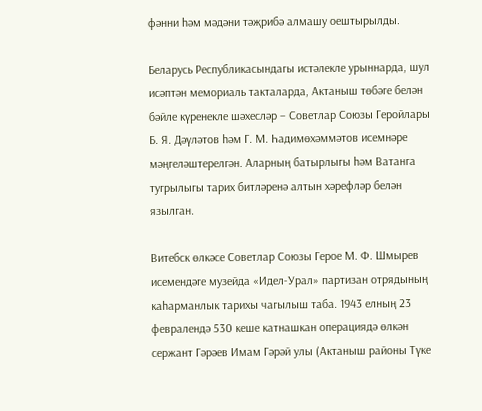фәнни һәм мәдәни тәҗрибә алмашу оештырылды.

Беларусь Республикасындагы истәлекле урыннарда, шул исәптән мемориаль такталарда, Актаныш төбәге белән бәйле күренекле шәхесләр – Советлар Союзы Геройлары Б. Я. Дәүләтов һәм Г. М. Һадимөхәммәтов исемнәре мәңгеләштерелгән. Аларның батырлыгы һәм Ватанга тугрылыгы тарих битләренә алтын хәрефләр белән язылган.

Витебск өлкәсе Советлар Союзы Герое М. Ф. Шмырев исемендәге музейда «Идел-Урал» партизан отрядының каһарманлык тарихы чагылыш таба. 1943 елның 23 февралендә 530 кеше катнашкан операциядә өлкән сержант Гәрәев Имам Гәрәй улы (Актаныш районы Түке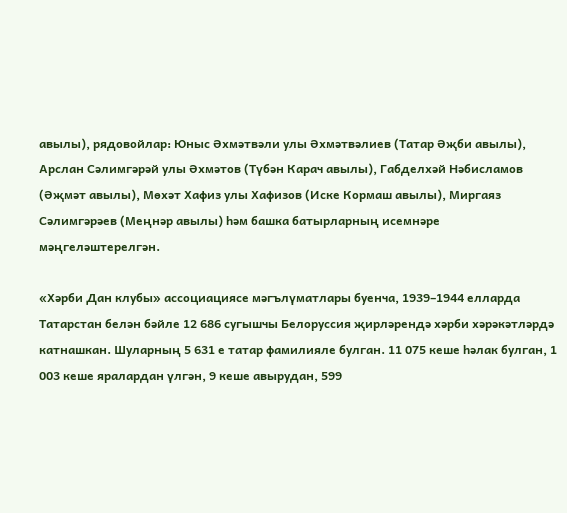авылы), рядовойлар: Юныс Әхмәтвәли улы Әхмәтвәлиев (Татар Әҗби авылы), Арслан Сәлимгәрәй улы Әхмәтов (Түбән Карач авылы), Габделхәй Нәбисламов (Әҗмәт авылы), Мөхәт Хафиз улы Хафизов (Иске Кормаш авылы), Миргаяз Сәлимгәрәев (Меңнәр авылы) һәм башка батырларның исемнәре мәңгеләштерелгән.

«Хәрби Дан клубы» ассоциациясе мәгълүматлары буенча, 1939–1944 елларда Татарстан белән бәйле 12 686 сугышчы Белоруссия җирләрендә хәрби хәрәкәтләрдә катнашкан. Шуларның 5 631 е татар фамилияле булган. 11 075 кеше һәлак булган, 1 003 кеше яралардан үлгән, 9 кеше авырудан, 599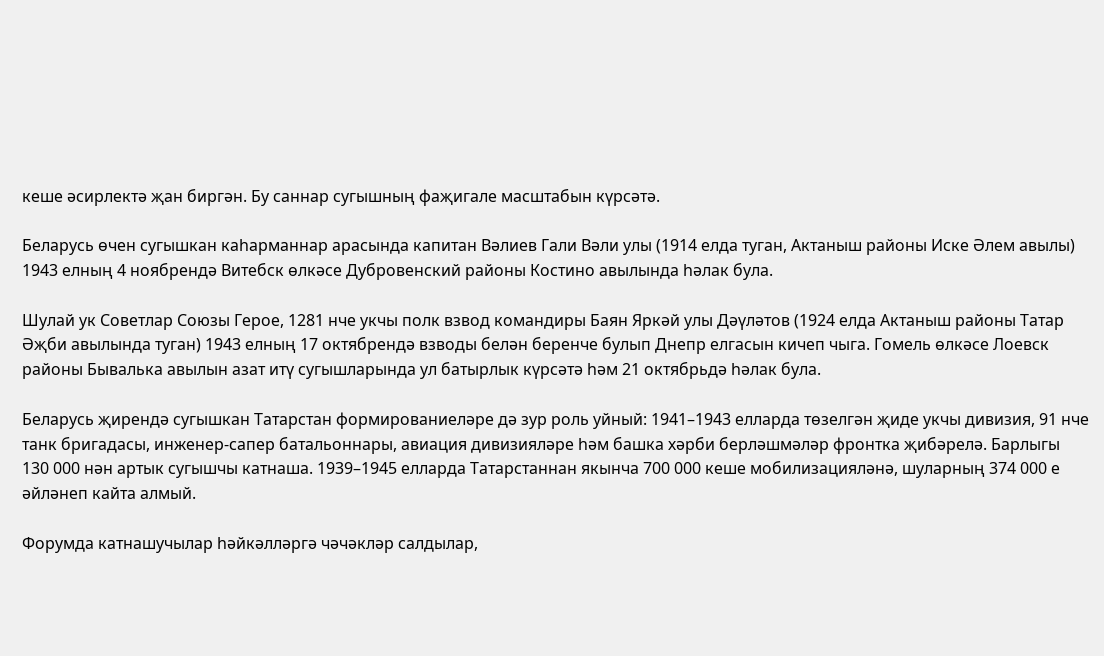кеше әсирлектә җан биргән. Бу саннар сугышның фаҗигале масштабын күрсәтә.

Беларусь өчен сугышкан каһарманнар арасында капитан Вәлиев Гали Вәли улы (1914 елда туган, Актаныш районы Иске Әлем авылы) 1943 елның 4 ноябрендә Витебск өлкәсе Дубровенский районы Костино авылында һәлак була.

Шулай ук Советлар Союзы Герое, 1281 нче укчы полк взвод командиры Баян Яркәй улы Дәүләтов (1924 елда Актаныш районы Татар Әҗби авылында туган) 1943 елның 17 октябрендә взводы белән беренче булып Днепр елгасын кичеп чыга. Гомель өлкәсе Лоевск районы Бывалька авылын азат итү сугышларында ул батырлык күрсәтә һәм 21 октябрьдә һәлак була.

Беларусь җирендә сугышкан Татарстан формированиеләре дә зур роль уйный: 1941–1943 елларда төзелгән җиде укчы дивизия, 91 нче танк бригадасы, инженер-сапер батальоннары, авиация дивизияләре һәм башка хәрби берләшмәләр фронтка җибәрелә. Барлыгы 130 000 нән артык сугышчы катнаша. 1939–1945 елларда Татарстаннан якынча 700 000 кеше мобилизацияләнә, шуларның 374 000 е әйләнеп кайта алмый.

Форумда катнашучылар һәйкәлләргә чәчәкләр салдылар,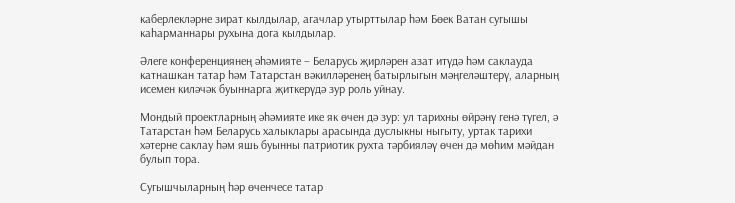каберлекләрне зират кылдылар, агачлар утырттылар һәм Бөек Ватан сугышы каһарманнары рухына дога кылдылар.

Әлеге конференциянең әһәмияте – Беларусь җирләрен азат итүдә һәм саклауда катнашкан татар һәм Татарстан вәкилләренең батырлыгын мәңгеләштерү, аларның исемен киләчәк буыннарга җиткерүдә зур роль уйнау.

Мондый проектларның әһәмияте ике як өчен дә зур: ул тарихны өйрәнү генә түгел, ә Татарстан һәм Беларусь халыклары арасында дуслыкны ныгыту, уртак тарихи хәтерне саклау һәм яшь буынны патриотик рухта тәрбияләү өчен дә мөһим мәйдан булып тора.

Сугышчыларның һәр өченчесе татар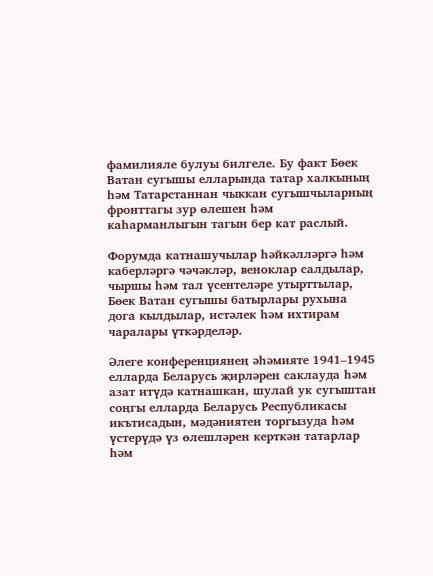фамилияле булуы билгеле. Бу факт Бөек Ватан сугышы елларында татар халкының һәм Татарстаннан чыккан сугышчыларның фронттагы зур өлешен һәм каһарманлыгын тагын бер кат раслый.

Форумда катнашучылар һәйкәлләргә һәм каберләргә чәчәкләр, веноклар салдылар, чыршы һәм тал үсентеләре утырттылар, Бөек Ватан сугышы батырлары рухына дога кылдылар, истәлек һәм ихтирам чаралары үткәрделәр.

Әлеге конференциянең әһәмияте 1941–1945 елларда Беларусь җирләрен саклауда һәм азат итүдә катнашкан, шулай ук сугыштан соңгы елларда Беларусь Республикасы икътисадын, мәдәниятен торгызуда һәм үстерүдә үз өлешләрен керткән татарлар һәм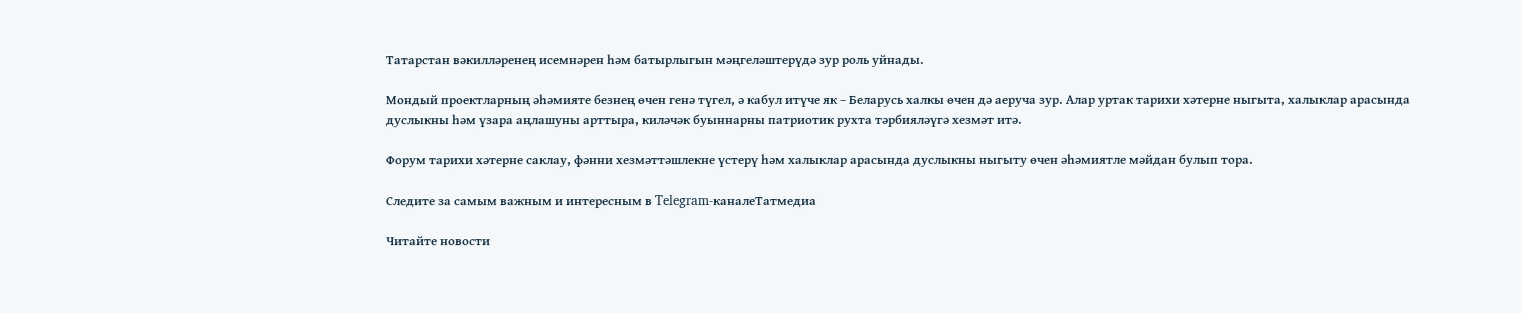Татарстан вәкилләренең исемнәрен һәм батырлыгын мәңгеләштерүдә зур роль уйнады.

Мондый проектларның әһәмияте безнең өчен генә түгел, ә кабул итүче як – Беларусь халкы өчен дә аеруча зур. Алар уртак тарихи хәтерне ныгыта, халыклар арасында дуслыкны һәм үзара аңлашуны арттыра, киләчәк буыннарны патриотик рухта тәрбияләүгә хезмәт итә.

Форум тарихи хәтерне саклау, фәнни хезмәттәшлекне үстерү һәм халыклар арасында дуслыкны ныгыту өчен әһәмиятле мәйдан булып тора.

Следите за самым важным и интересным в Telegram-каналеТатмедиа

Читайте новости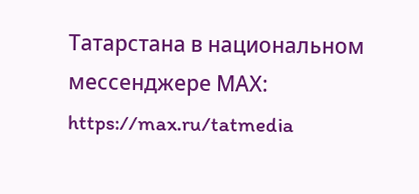Татарстана в национальном мессенджере MАХ: https://max.ru/tatmedia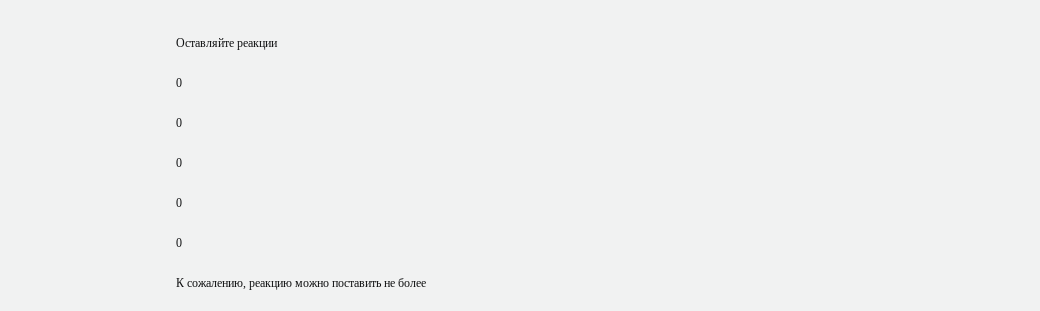Оставляйте реакции

0

0

0

0

0

К сожалению, реакцию можно поставить не более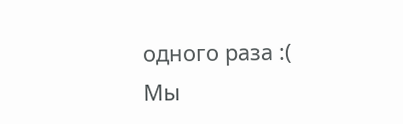одного раза :(
Мы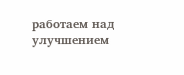работаем над улучшением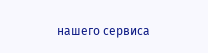нашего сервиса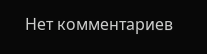Нет комментариев